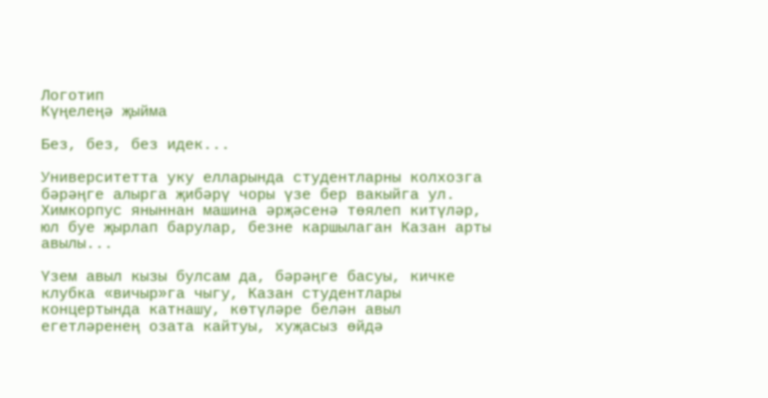Логотип
Күңелеңә җыйма

Без, без, без идек...

Университетта уку елларында студентларны колхозга бәрәңге алырга җибәрү чоры үзе бер вакыйга ул. Химкорпус яныннан машина әрҗәсенә төялеп китүләр, юл буе җырлап барулар, безне каршылаган Казан арты авылы...

Үзем авыл кызы булсам да, бәрәңге басуы, кичке клубка «вичыр»га чыгу, Казан студентлары концертында катнашу, көтүләре белән авыл егетләренең озата кайтуы, хуҗасыз өйдә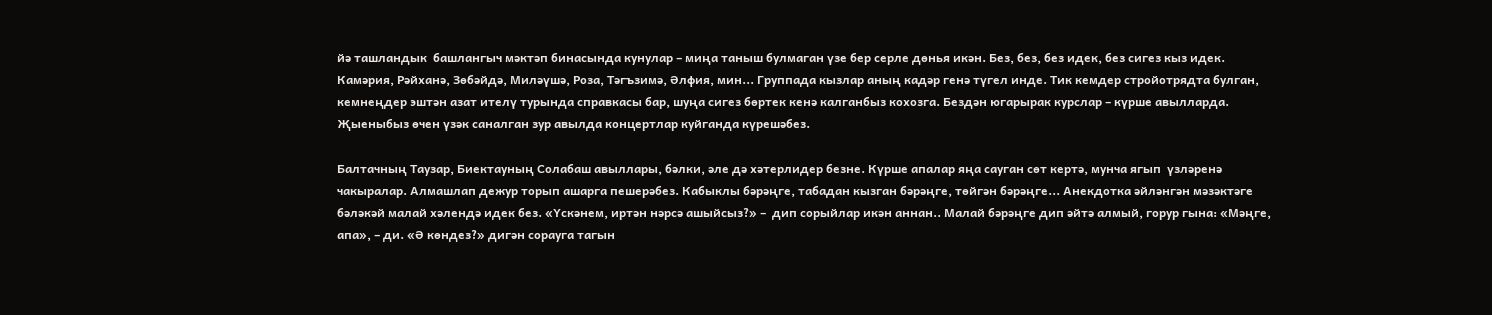йә ташландык  башлангыч мәктәп бинасында кунулар – миңа таныш булмаган үзе бер серле дөнья икән. Без, без, без идек, без сигез кыз идек. Камәрия, Рәйханә, Зөбәйдә, Миләүшә, Роза, Тәгъзимә, Әлфия, мин... Группада кызлар аның кадәр генә түгел инде. Тик кемдер стройотрядта булган, кемнеңдер эштән азат ителү турында справкасы бар, шуңа сигез бөртек кенә калганбыз кохозга. Бездән югарырак курслар – күрше авылларда. Җыеныбыз өчен үзәк саналган зур авылда концертлар куйганда күрешәбез.

Балтачның Таузар, Биектауның Солабаш авыллары, бәлки, әле дә хәтерлидер безне. Күрше апалар яңа сауган сөт кертә, мунча ягып  үзләренә чакыралар. Алмашлап дежур торып ашарга пешерәбез. Кабыклы бәрәңге, табадан кызган бәрәңге, төйгән бәрәңге... Анекдотка әйләнгән мәзәктәге бәләкәй малай хәлендә идек без. «Үскәнем, иртән нәрсә ашыйсыз?» –  дип сорыйлар икән аннан.. Малай бәрәңге дип әйтә алмый, горур гына: «Мәңге, апа», – ди. «Ә көндез?» дигән сорауга тагын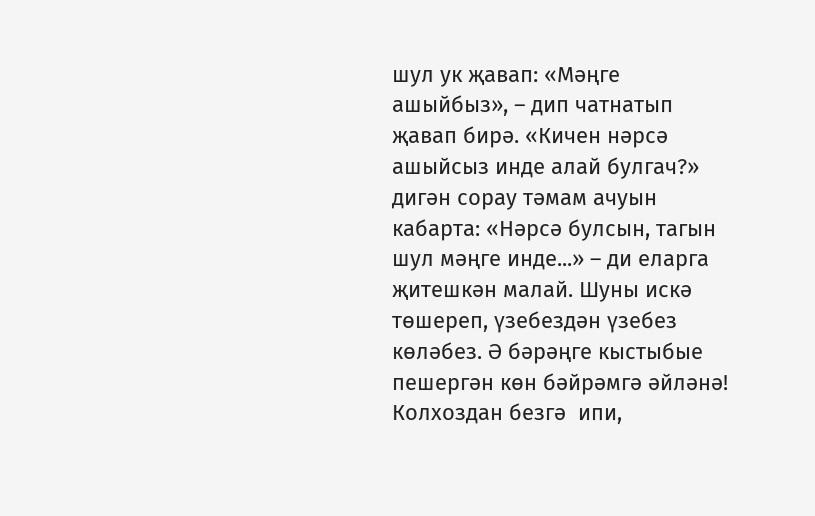шул ук җавап: «Мәңге ашыйбыз», – дип чатнатып җавап бирә. «Кичен нәрсә ашыйсыз инде алай булгач?» дигән сорау тәмам ачуын кабарта: «Нәрсә булсын, тагын шул мәңге инде...» – ди еларга җитешкән малай. Шуны искә төшереп, үзебездән үзебез көләбез. Ә бәрәңге кыстыбые пешергән көн бәйрәмгә әйләнә! Колхоздан безгә  ипи,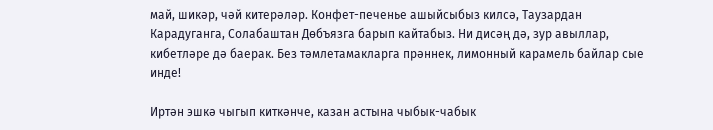май, шикәр, чәй китерәләр. Конфет-печенье ашыйсыбыз килсә, Таузардан Карадуганга, Солабаштан Дөбъязга барып кайтабыз. Ни дисәң дә, зур авыллар, кибетләре дә баерак. Без тәмлетамакларга прәннек, лимонный карамель байлар сые инде!

Иртән эшкә чыгып киткәнче, казан астына чыбык-чабык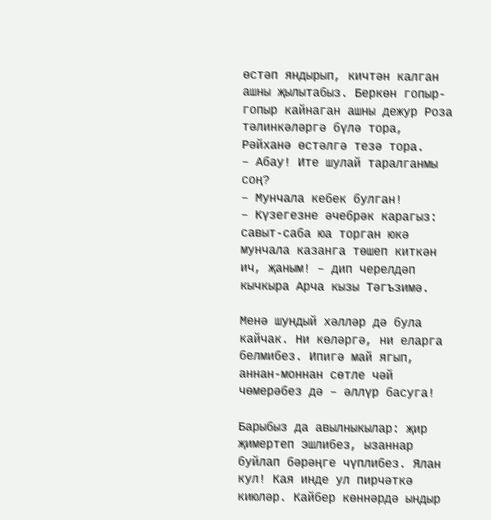өстәп яндырып, кичтән калган ашны җылытабыз. Беркөн гопыр-гопыр кайнаган ашны дежур Роза тәлинкәләргә бүлә тора, Рәйханә өстәлгә тезә тора.
– Абау! Ите шулай таралганмы соң?
– Мунчала кебек булган!
– Күзегезне әчебрәк карагыз: савыт-саба юа торган юкә мунчала казанга төшеп киткән ич, җаным! – дип черелдәп кычкыра Арча кызы Тәгъзимә.

Менә шундый хәлләр дә була кайчак. Ни көләргә, ни еларга белмибез. Ипигә май ягып, аннан-моннан сөтле чәй чөмерәбез дә – әллүр басуга!

Барыбыз да авылныкылар: җир җимертеп эшлибез, ызаннар буйлап бәрәңге чүплибез. Ялан кул! Кая инде ул пирчәткә киюләр. Кайбер көннәрдә ындыр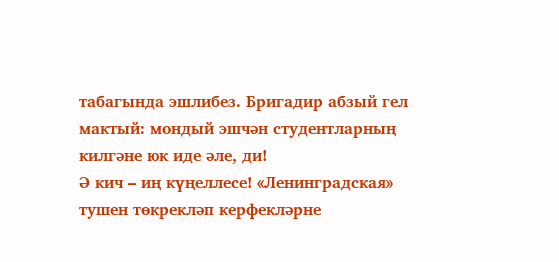табагында эшлибез. Бригадир абзый гел мактый: мондый эшчән студентларның килгәне юк иде әле, ди!
Ә кич – иң күңеллесе! «Ленинградская» тушен төкрекләп керфекләрне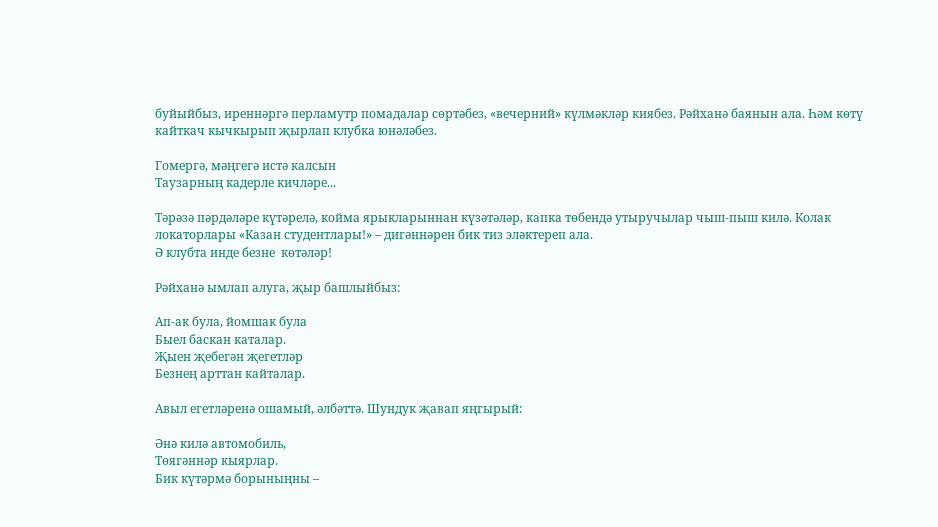буйыйбыз, иреннәргә перламутр помадалар сөртәбез, «вечерний» күлмәкләр киябез. Рәйханә баянын ала. Һәм көтү кайткач кычкырып җырлап клубка юнәләбез.

Гомергә, мәңгегә истә калсын
Таузарның кадерле кичләре...

Тәрәзә пәрдәләре күтәрелә, койма ярыкларыннан күзәтәләр, капка төбендә утыручылар чыш-пыш килә. Колак локаторлары «Казан студентлары!» – дигәннәрен бик тиз эләктереп ала.
Ә клубта инде безне  көтәләр!

Рәйханә ымлап алуга, җыр башлыйбыз:

Ап-ак була, йомшак була
Быел баскан каталар.
Җыен җебегән җегетләр
Безнең арттан кайталар.

Авыл егетләренә ошамый, әлбәттә. Шундук җавап яңгырый:

Әнә килә автомобиль,
Төягәннәр кыярлар.
Бик күтәрмә борыныңны –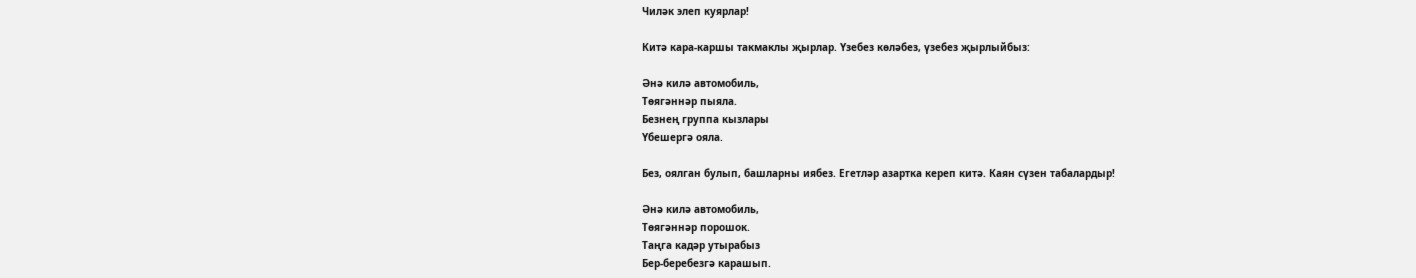Чиләк элеп куярлар!

Китә кара-каршы такмаклы җырлар. Үзебез көләбез, үзебез җырлыйбыз:

Әнә килә автомобиль,
Төягәннәр пыяла.
Безнең группа кызлары
Үбешергә ояла.

Без, оялган булып, башларны иябез. Егетләр азартка кереп китә. Каян сүзен табалардыр!

Әнә килә автомобиль,
Төягәннәр порошок.
Таңга кадәр утырабыз
Бер-беребезгә карашып.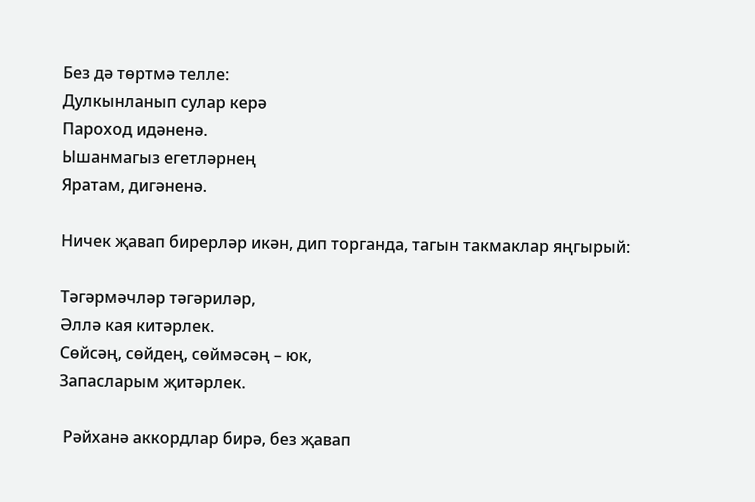Без дә төртмә телле:
Дулкынланып сулар керә
Пароход идәненә.
Ышанмагыз егетләрнең
Яратам, дигәненә.

Ничек җавап бирерләр икән, дип торганда, тагын такмаклар яңгырый:

Тәгәрмәчләр тәгәриләр,
Әллә кая китәрлек.
Сөйсәң, сөйдең, сөймәсәң – юк,
Запасларым җитәрлек.

 Рәйханә аккордлар бирә, без җавап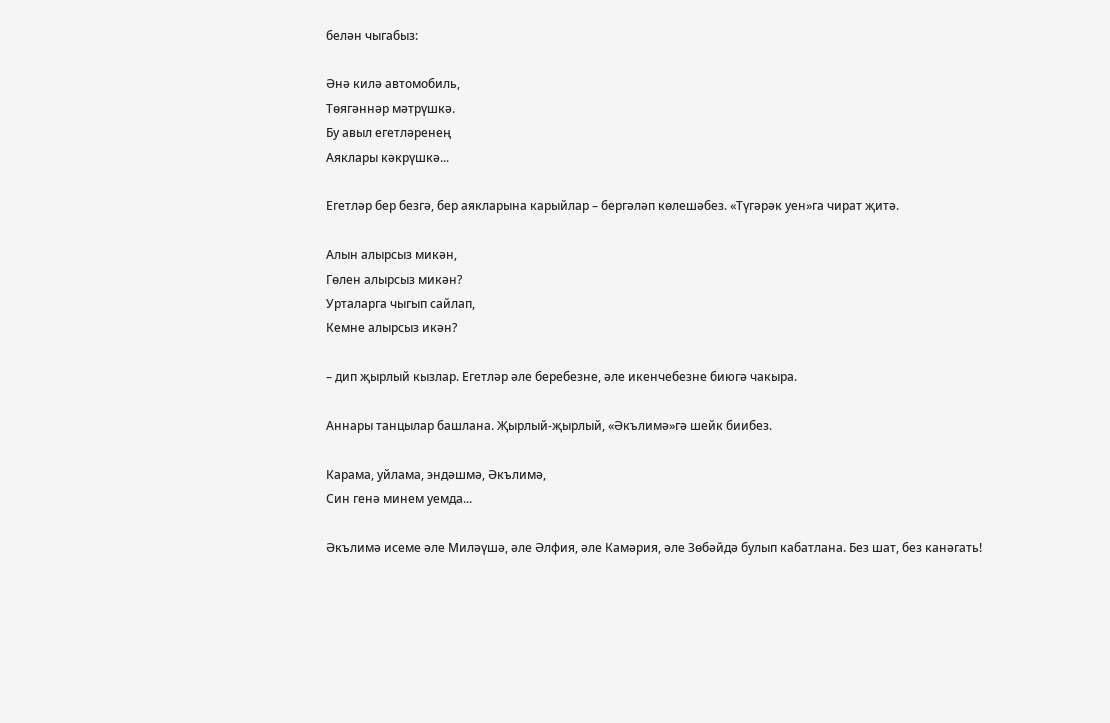белән чыгабыз:

Әнә килә автомобиль,
Төягәннәр мәтрүшкә.
Бу авыл егетләренең
Аяклары кәкрүшкә...

Егетләр бер безгә, бер аякларына карыйлар – бергәләп көлешәбез. «Түгәрәк уен»га чират җитә.

Алын алырсыз микән,
Гөлен алырсыз микән?
Урталарга чыгып сайлап,
Кемне алырсыз икән?

– дип җырлый кызлар. Егетләр әле беребезне, әле икенчебезне биюгә чакыра.

Аннары танцылар башлана. Җырлый-җырлый, «Әкълимә»гә шейк биибез.

Карама, уйлама, эндәшмә, Әкълимә,
Син генә минем уемда...

Әкълимә исеме әле Миләүшә, әле Әлфия, әле Камәрия, әле Зөбәйдә булып кабатлана. Без шат, без канәгать!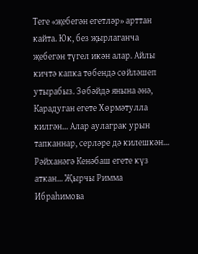Теге «җебегән егетләр» арттан кайта. Юк, без җырлаганча җебегән түгел икән алар. Айлы кичтә капка төбендә сөйләшеп утырабыз. Зөбәйдә янына әнә, Карадуган егете Хөрмәтулла килгән... Алар аулаграк урын тапканнар, серләре дә килешкән... Рәйханәгә Кенәбаш егете күз аткан... Җырчы Римма Ибраһимова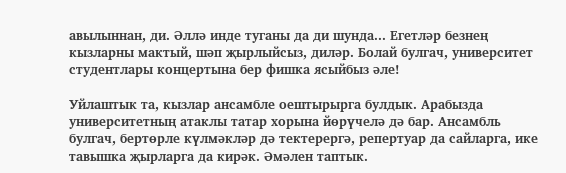авылыннан, ди. Әллә инде туганы да ди шунда... Егетләр безнең кызларны мактый, шәп җырлыйсыз, диләр. Болай булгач, университет студентлары концертына бер фишка ясыйбыз әле!

Уйлаштык та, кызлар ансамбле оештырырга булдык. Арабызда университетның атаклы татар хорына йөрүчелә дә бар. Ансамбль булгач, бертөрле күлмәкләр дә тектерергә, репертуар да сайларга, ике тавышка җырларга да кирәк. Әмәлен таптык.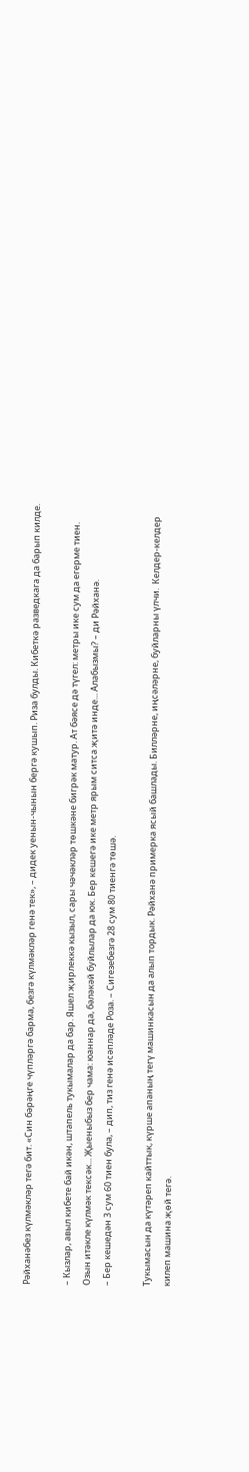Рәйханәбез күлмәкләр тегә бит. «Син бәрәңге чүпләргә барма, безгә күлмәкләр генә тек», – дидек уенын-чынын бергә кушып. Риза булды. Кибеткә разведкага да барып килде.

– Кызлар, авыл кибете бай икән, штапель тукымалар да бар. Яшел җирлеккә кызыл, сары чәчәкләр төшкәне бигрәк матур. Ат бәясе дә түгел: метры ике сум да егерме тиен. Озын итәкле күлмәк тексәк... Җыеныбыз бер чама: юаннар да, бәләкәй буйлылар да юк. Бер кешегә ике метр ярым ситса җитә инде... Алабызмы? – ди Рәйханә.
– Бер кешедән 3 сум 60 тиен була, – дип, тиз генә исәпләде Роза. – Сигезебезгә 28 сум 80 тиенгә төшә.

Тукымасын да күтәреп кайттык, күрше апаның тегү машинкасын да алып тордык. Рәйханә примерка ясый башлады. Билләрне, иңсәләрне, буйларны үлчи.  Келдер-келдер килеп машина җөй тегә.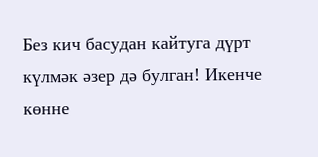Без кич басудан кайтуга дүрт күлмәк әзер дә булган! Икенче көнне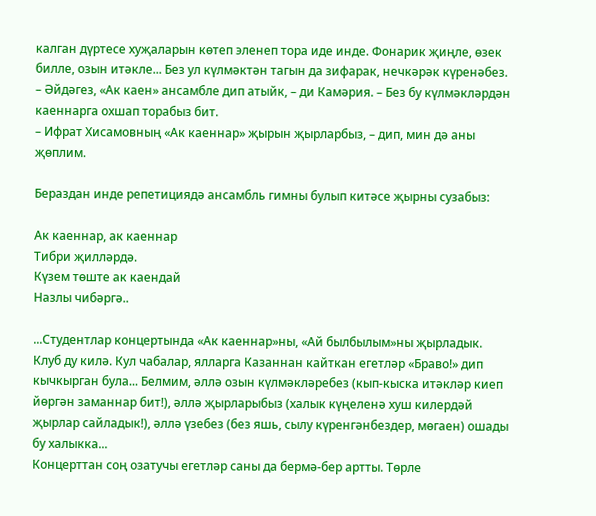калган дүртесе хуҗаларын көтеп эленеп тора иде инде. Фонарик җиңле, өзек билле, озын итәкле... Без ул күлмәктән тагын да зифарак, нечкәрәк күренәбез.
– Әйдәгез, «Ак каен» ансамбле дип атыйк, – ди Камәрия. – Без бу күлмәкләрдән каеннарга охшап торабыз бит.
– Ифрат Хисамовның «Ак каеннар» җырын җырларбыз, – дип, мин дә аны җөплим.

Бераздан инде репетициядә ансамбль гимны булып китәсе җырны сузабыз:

Ак каеннар, ак каеннар
Тибри җилләрдә.
Күзем төште ак каендай
Назлы чибәргә..

...Студентлар концертында «Ак каеннар»ны, «Ай былбылым»ны җырладык. Клуб ду килә. Кул чабалар, ялларга Казаннан кайткан егетләр «Браво!» дип кычкырган була... Белмим, әллә озын күлмәкләребез (кып-кыска итәкләр киеп йөргән заманнар бит!), әллә җырларыбыз (халык күңеленә хуш килердәй җырлар сайладык!), әллә үзебез (без яшь, сылу күренгәнбездер, мөгаен) ошады бу халыкка...
Концерттан соң озатучы егетләр саны да бермә-бер артты. Төрле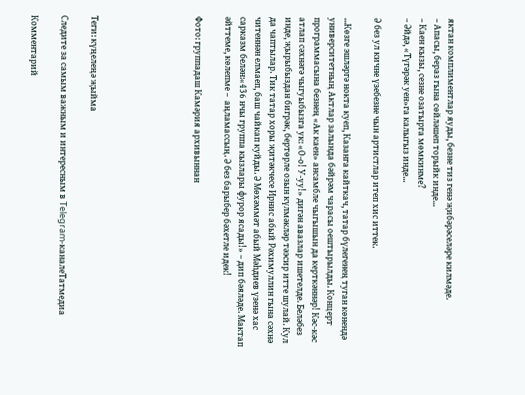яктан комплиментлар яуды, безне тиз генә җибәрәселәре килмәде.
– Апасы, бераз гына сөйләшеп торыйк инде...
– Каен кызы, сезне озатырга мөмкинме?
– Әйдә, «Түгәрәк уен»га калыгыз инде...

Ә без ул кичне үзебезне чын артистлар итеп хис иттек.

...Көзге эшләргә нокта куеп, Казанга кайткач, татар бүлегенең туган көнендә университетның Актлар залында бәйрәм чарасы оештырылды. Концерт программасына безнең «Ак каен» ансамбле чыгышын да керткәннәр! Кәс-кәс атлап сәхнәгә чыгуыбызга ук: «О-о! У-уу!» дигән авазлар ишетелде. Беләбез инде, җырыбыздан бигрәк, бертөрле озын күлмәкләр тәэсир итте шулай. Кул да чаптылар. Тик татар хоры җитәкчесе Ирнис абый Рәхимуллин гына сәхнә читеннән елмаеп, баш чайкап куйды. Ә Мөхәммәт абый Мәһдиев үзенә хас сарказм белән:«436 нчы группа кызлары фурор ясады!» – дип бәяләде. Мактап әйттеме, көлепме –  аңламассың. Ә без барыбер бәхетле идек!

Фото: группадаш Камәрия архивыннан






Теги: күңелеңә җыйма

Следите за самым важным и интересным в Telegram-каналеТатмедиа

Комментарий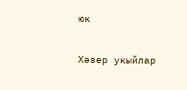юк

Хәзер укыйлар